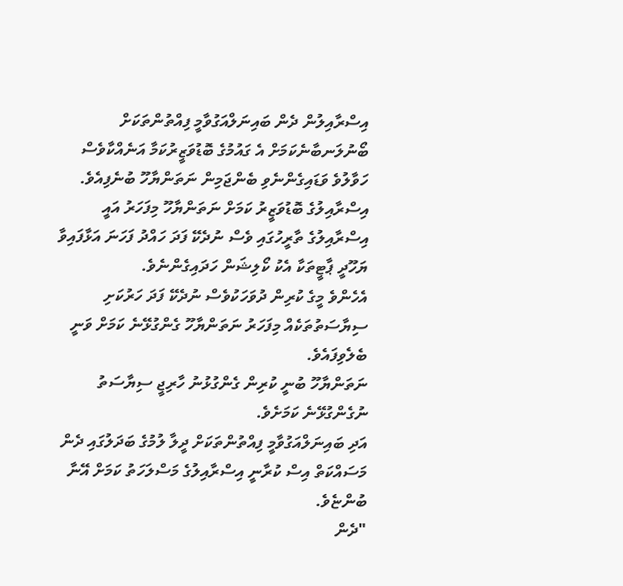އިސްރާއިލުން ދެން ބައިނަލްއަގުވާމީ ފިއްތުންތަކަށް ބޯނުލަނބާނެކަމަށް އެ ގައުމުގެ ބޮޑުވަޒީރުކަމާ އަނެއްކާވެސް ހަވާލުވެ ވަޑައިގެންނެވި ބެންޖަމިން ނަތަންޔާހޫ ބުނެފިއެވެ.
އިސްރާއިލުގެ ބޮޑުވަޒީރު ކަމަށް ނަތަންޔާހޫ މިފަހަރު އައީ އިސްރާއިލުގެ ތާރީހުގައި ވެސް ނުދެކޭ ފަދަ ހައްދު ފަހަނަ އަޅާފައިވާ ޔަހޫދީ ޕާޓީތަކާ އެކު ކޯލިޝަން ހަދައިގެންނެވެ.
އެހެންވެ މީގެ ކުރިން ދުވަހަކުވެސް ނުދެކޭ ފަދަ ހަރުކަށި ސިޔާސަތުތަކެއް މިފަހަރު ނަތަންޔާހޫ ގެންގުޅޭނެ ކަމަށް ވަނީ ބެލެވިފައެވެ.
ނަތަންޔާހޫ ބުނީ ކުރިން ގެންގުޅުނު ހާރިޖީ ސިޔާސަތު ނުގެންގުޅޭނެ ކަމަށެވެ.
އަދި ބައިނަލްއަގުވާމީ ފިއްތުންތަކަށް ދީލާ ލުމުގެ ބަދަލުގައި ދެން މަސައްކަތް އިސް ކުރާނީ އިސްރާއިލުގެ މަސްލަހަތު ކަމަށް އޭނާ ބުންޏެވެ.
"ދެން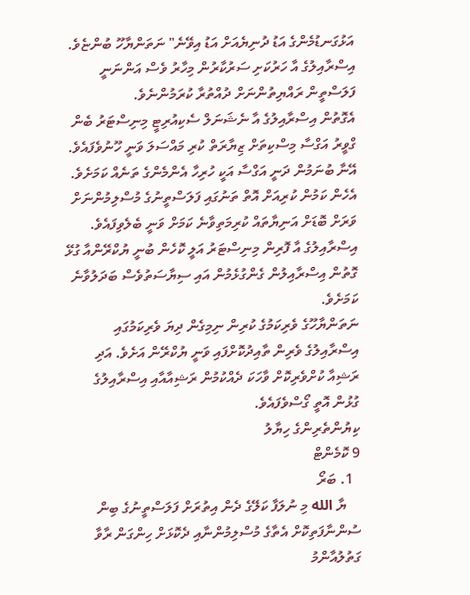އަޅުގަނޑުމެންގެ އަޑު ދުނިޔެއަށް އަޑު އިވޭނެ" ނަތަންޔާހޫ ބުންޏެވެ.
އިސްރާއިލުގެ އާ ހަރުކަށި ސަރުކާރުން މިހާރު ވެސް އަންނަނީ ފަލަސްތީން ރައްޔިތުންނަށް ދުއްތުރާ ކުރަމުންނެވެ.
އެގޮތުން އިސްރާއިލުގެ އާ ނެޝަނަލް ސެކިއުރިޓީ މިނިސްޓަރު ބެން ގްވީރު އަގްސާ މިސްކިތަށް ޒިޔާރަތް ކުރި މައްސަލަ ވަނީ ހޫނުވެފައެވެ. އޭނާ ބުނަމުން ދަނީ އަގްސާ އަކީ ހުރިހާ އެންމެންގެ ތަނެއް ކަމަށެވެ.
އެހެން ކަމުން ކުރިއަށް އޮތް ތަނުގައި ފަލަސްތީނުގެ މުސްލިމުންނަށް ވަރަށް ބޮޑަށް އަނިޔާތައް ކުރިމަތިވާނެ ކަމަށް ވަނީ ބެލެވިފައެވެ.
އިސްރާއިލުގެ އާ ފޮރިން މިނިސްޓަރު އަލީ ކޮހެން ބުނީ ޔުކްރޭންއާ ގުޅޭ ގޮތުން އިސްރާއިލުން ގެންގުޅެމުން އައި ސިޔާސަތުވެސް ބަދަލުވާނެ ކަމަށެވެ.
ނަތަންޔާހޫގެ ވެރިކަމުގެ ކުރިން ނިމިގެން ދިޔަ ވެރިކަމުގައި އިސްރާއިލުގެ ވެރިން ތާއިދުކޮށްފައި ވަނީ ޔުކްރޭން އަށެވެ. އަދި ރަޝިއާ ކުށްވެރިކޮށް ވާހަކަ ދެއްކުމުން ރަޝިއާއާއި އިސްރާއިލުގެ ގުޅުން އޮތީ ގޯސްވެފައެވެ.
ކިޔުންތެރިންގެ ހިޔާލު
9 ކޮމެންޓް
  1. ބަރޯ
    ޔާ الله މި ނުލަފާ ކަލޭގެ ދެން އިތުރަށް ފަލަސްތީނުގެ ބިން ސުންނާފަތިކޮށް އެތާގެ މުސްލިމުންނާއި ދެކޮޅަށް ހިންގަން ރާވާ ގަތުލުއާންމު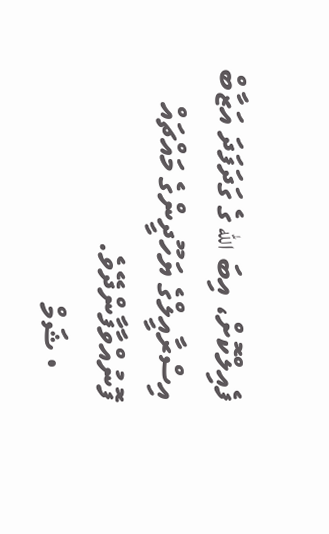ފެއިލްކޮށް، އިބަ الله ގެ ގަދަފަދަ އަޒާބް އިސްރާއީލްގެ ޔަހޫދީންގެ މައްޗައް ފޮނުއްވާފާންދޭވެ.
    • ޝަމް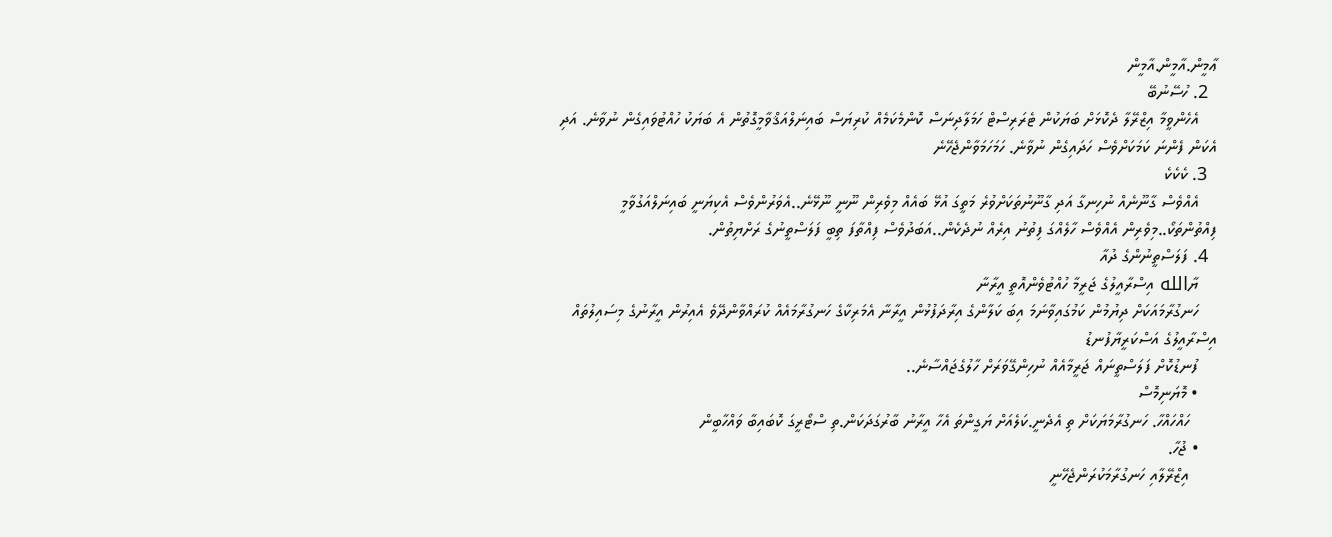ޢާމީން.އާމީން.އާމީން
  2. ހުސޭނުބޭ
    އެހެންވީމާ އިޒްރޭލާ ދެކޮޅަށް ބަޔަކުން ޓެރަރިސްޓް ހަމަލާދިނަސް ކޮންމެކަމެއް ކުރިޔަސް ބައިނަލްއަޤްވާމީގޮތުން އެ ބަޔަކު ހުއްޓުވައިގެން ނުވާނެ. އަދި އެކަން ފެންނަ ކަމަކަށްވެސް ހަދައިގެން ނުވާނެ. ހަމަހަމަވާންޖެހޭނެ
  3. ކެކެކެ
    އެއްވެސް ގާނޫނެއް ނުހިނގާ އަދި ގާނޫނުތަކަށްވުރެ މަތީގަ އުޅޭ ބައެއް މިވެރިން ނޫނީ ނޫޅޭނެ..އެވަރުންވެސް އެކިޔަނީ ބައިނަލްއަގުވާމީ ފިއްތުންތަކޯ..މިވެރިން އެއްވެސް ހާލެއްގަ ފިތުނު އިރެއް ނުދެކެން..އަބަދުވެސް ފިއްތާފަ ތިބީ ފަލަސްތީނުގެ ރަށްޔިތުން.
  4. ފަލަސްތީނުންގެ ދުއާ
    ޔާالله އިސްރާއީލުގެ ޖަރީމާ ހުއްޓުވެންއޮތީ އީރާނާ
    ހަނގުރާމައަކަށް ދިޔުމުން ކަމުގައިވާނަމަ އިބަ ކަލާންގެ އިރާދަފުޅުން އީރާނާ އެމަރިކާގެ ހަނގުރާމައެއް ކުރައްވާންދޭވެ އެއިރުން އީރާނުގެ މިސައިލުތައް އިސްރާއީލުގެ އަސްކަރީޔާފުނޑު
    ފުނޑުކޮށް ފަލަސްތީނައް ޖަރީމާއެއް ނުހިންގޭވަރަށް ހާލުގެޖައްސާނެ..
    • މޮޔަނިމޮސް
      ހައްހައްހާ. ހަނގުރާމަޔަކަށް ތި އެދެނީ.ކަލެއަށް ޔަގީންތަ އެހާ އީރާނު ބާރުގަދަކަން.ތި ސްޓޯރީގަ ކޮބައިބާ ވައްހާބީން
    • ޖުހާ.
      އިޒްރޭލާއި ހަނގުރާމަކުރަންޖެހޭނީ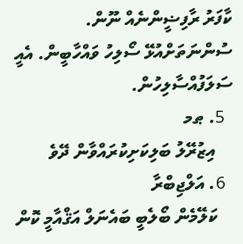ކާފަރު ރާފިޟީންނެއް ނޫން. ސުންނަތަށްއުޅޭ ސޯލިހު ވައްހާބީން. އެއީ ސަލަފުއްސާލިހުން.
  5. ޠމ
    އިޒުރޭލު ބަލިކަށިކުރައްވާން ދޭވެ
  6. އަލްޖިބްރާ
    ކަލޭމެން ބޯލެބީ ބައެނަލް އަޤްއާމީ ކޮން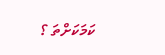ކަމަކަށްތަ ؟